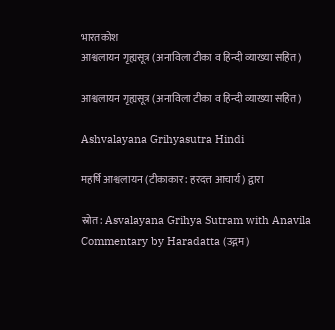भारतकोश
आश्वलायन गृह्यसूत्र (अनाविला टीका व हिन्दी व्याख्या सहित)

आश्वलायन गृह्यसूत्र (अनाविला टीका व हिन्दी व्याख्या सहित)

Ashvalayana Grihyasutra Hindi

महर्षि आश्वलायन (टीकाकार: हरदत्त आचार्य) द्वारा

स्रोत: Asvalayana Grihya Sutram with Anavila Commentary by Haradatta (उद्गम)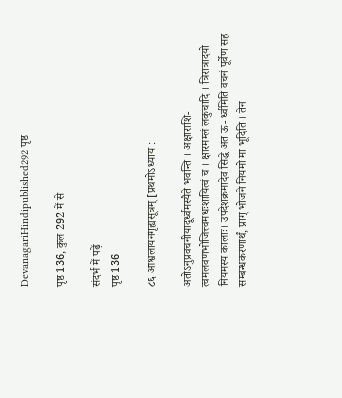DevanagariHindipublished292 पृष्ठ

पृष्ठ 136, कुल 292 में से

संदर्भ में पढ़ें
पृष्ठ 136

८६ आश्वलायनगृह्यसूत्रम् [प्रथमोऽध्याय :

अतोऽनुप्रवचनीयादूर्ध्वमस्यैते भवन्ति । अक्षाराशि- त्वमलवणभोजित्त्वमधःशायित्वं च । क्षारमम्लं लकुचादि । त्रिरात्रादयो नियमस्य कालाः। उपदेशक्रमादेव सिद्धे अत ऊ- र्ध्वमिति वचनं पूर्वेण सह सम्बन्धकरणार्थं, प्राग् भोजने नियमो मा भूदिति । तेन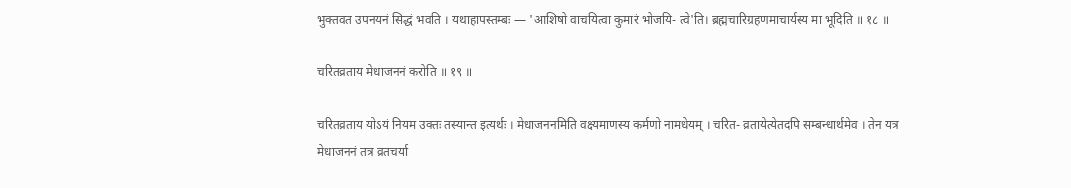भुक्तवत उपनयनं सिद्धं भवति । यथाहापस्तम्बः — 'आशिषो वाचयित्वा कुमारं भोजयि- त्वे'ति। ब्रह्मचारिग्रहणमाचार्यस्य मा भूदिति ॥ १८ ॥

चरितव्रताय मेधाजननं करोति ॥ १९ ॥

चरितव्रताय योऽयं नियम उक्तः तस्यान्त इत्यर्थः । मेधाजननमिति वक्ष्यमाणस्य कर्मणो नामधेयम् । चरित- व्रतायेत्येतदपि सम्बन्धार्थमेव । तेन यत्र मेधाजननं तत्र व्रतचर्या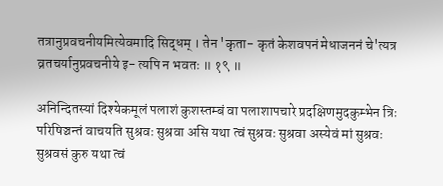तत्रानुप्रवचनीयमित्येवमादि सिद्धम् । तेन 'कृता- कृतं केशवपनं मेधाजननं चे'त्यत्र व्रतचर्यानुप्रवचनीये इ- त्यपि न भवतः ॥ १९ ॥

अनिन्दितस्यां दिश्येकमूलं पलाशं कुशस्तम्बं वा पलाशापचारे प्रदक्षिणमुदकुम्भेन त्रिः परिषिञ्चन्तं वाचयति सुश्रवः सुश्रवा असि यथा त्वं सुश्रवः सुश्रवा अस्येवं मां सुश्रवः सुश्रवसं कुरु यथा त्वं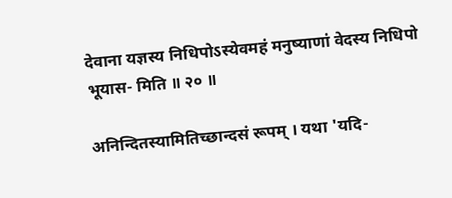देवाना यज्ञस्य निधिपोऽस्येवमहं मनुष्याणां वेदस्य निधिपो भूयास- मिति ॥ २० ॥

अनिन्दितस्यामितिच्छान्दसं रूपम् । यथा 'यदि-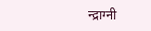न्द्राग्नी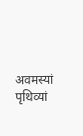अवमस्यां पृथिव्यां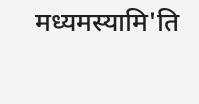मध्यमस्यामि'ति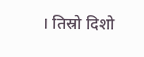। तिस्रो दिशो